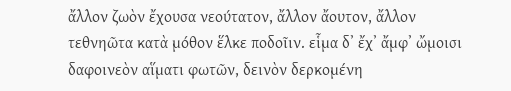ἄλλον ζωὸν ἔχουσα νεούτατον, ἄλλον ἄουτον, ἄλλον τεθνηῶτα κατὰ μόθον ἕλκε ποδοῖιν. εἷμα δʼ ἔχʼ ἄμφʼ ὤμοισι δαφοινεὸν αἵματι φωτῶν, δεινὸν δερκομένη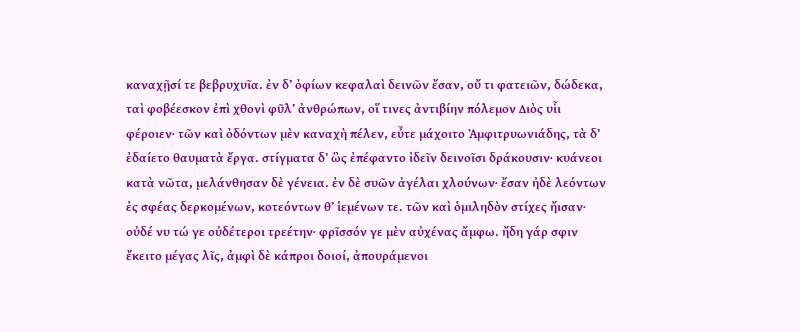καναχῇσί τε βεβρυχυῖα. ἐν δʼ ὀφίων κεφαλαὶ δεινῶν ἔσαν, οὔ τι φατειῶν, δώδεκα, ταὶ φοβέεσκον ἐπὶ χθονὶ φῦλʼ ἀνθρώπων, οἵ τινες ἀντιβίην πόλεμον Διὸς υἷι φέροιεν· τῶν καὶ ὀδόντων μὲν καναχὴ πέλεν, εὖτε μάχοιτο Ἀμφιτρυωνιάδης, τὰ δʼ ἐδαίετο θαυματὰ ἔργα. στίγματα δʼ ὣς ἐπέφαντο ἰδεῖν δεινοῖσι δράκουσιν· κυάνεοι κατὰ νῶτα, μελάνθησαν δὲ γένεια. ἐν δὲ συῶν ἀγέλαι χλούνων· ἔσαν ἠδὲ λεόντων ἐς σφέας δερκομένων, κοτεόντων θʼ ἱεμένων τε. τῶν καὶ ὁμιληδὸν στίχες ἤισαν· οὐδέ νυ τώ γε οὐδέτεροι τρεέτην· φρῖσσόν γε μὲν αὐχένας ἄμφω. ἤδη γάρ σφιν ἔκειτο μέγας λῖς, ἀμφὶ δὲ κάπροι δοιοί, ἀπουράμενοι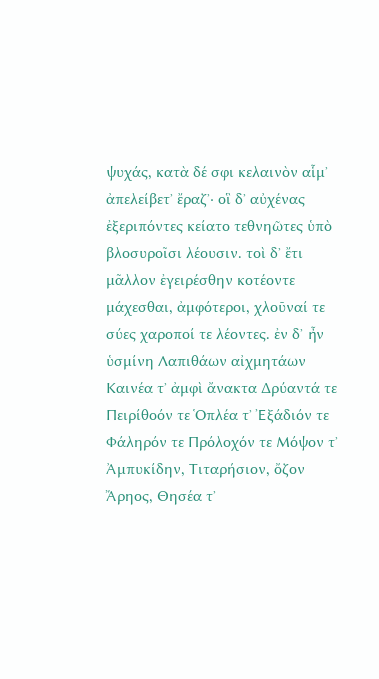ψυχάς, κατὰ δέ σφι κελαινὸν αἷμʼ ἀπελείβετʼ ἔραζʼ· οἳ δʼ αὐχένας ἐξεριπόντες κείατο τεθνηῶτες ὑπὸ βλοσυροῖσι λέουσιν. τοὶ δʼ ἔτι μᾶλλον ἐγειρέσθην κοτέοντε μάχεσθαι, ἀμφότεροι, χλοῦναί τε σύες χαροποί τε λέοντες. ἐν δʼ ἦν ὑσμίνη Λαπιθάων αἰχμητάων Καινέα τʼ ἀμφὶ ἄνακτα Δρύαντά τε Πειρίθοόν τε Ὁπλέα τʼ Ἐξάδιόν τε Φάληρόν τε Πρόλοχόν τε Μόψον τʼ Ἀμπυκίδην, Τιταρήσιον, ὄζον Ἄρηος, Θησέα τʼ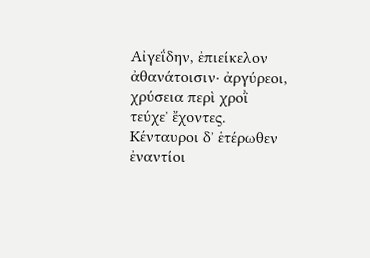Αἰγεΐδην, ἐπιείκελον ἀθανάτοισιν· ἀργύρεοι, χρύσεια περὶ χροῒ τεύχεʼ ἔχοντες. Κένταυροι δʼ ἑτέρωθεν ἐναντίοι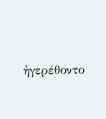ἠγερέθοντο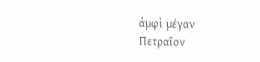ἀμφὶ μέγαν Πετραῖον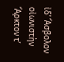ἰδʼ Ἄσβολον οἰωνιστὴν Ἄρκτον τʼ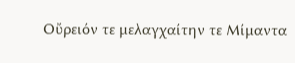Οὔρειόν τε μελαγχαίτην τε Μίμαντα